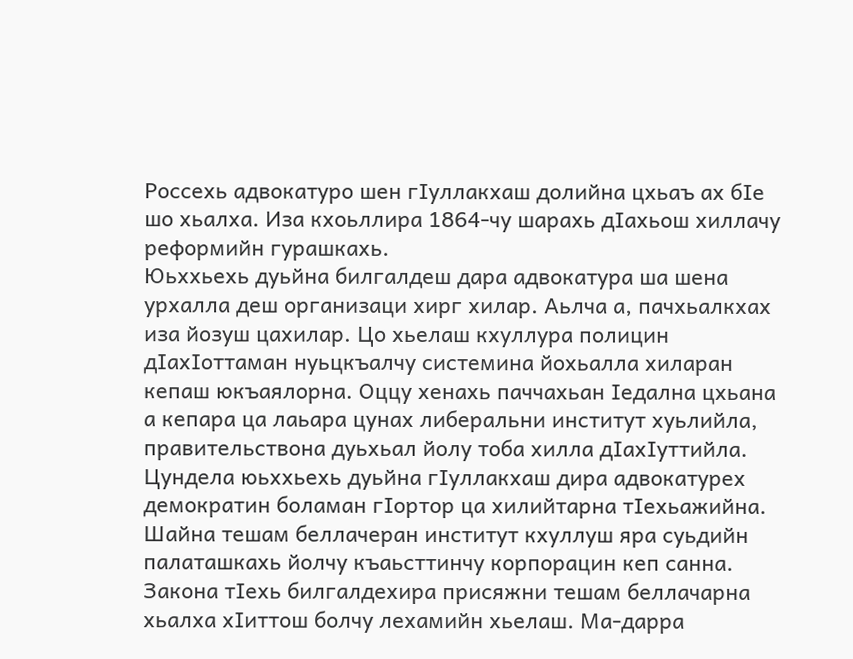Россехь адвокатуро шен гIуллакхаш долийна цхьаъ ах бIе шо хьалха. Иза кхоьллира 1864-чу шарахь дIахьош хиллачу реформийн гурашкахь.
Юьххьехь дуьйна билгалдеш дара адвокатура ша шена урхалла деш организаци хирг хилар. Аьлча а, пачхьалкхах иза йозуш цахилар. Цо хьелаш кхуллура полицин дIахIоттаман нуьцкъалчу системина йохьалла хиларан кепаш юкъаялорна. Оццу хенахь паччахьан Iедална цхьана а кепара ца лаьара цунах либеральни институт хуьлийла, правительствона дуьхьал йолу тоба хилла дIахIуттийла. Цундела юьххьехь дуьйна гIуллакхаш дира адвокатурех демократин боламан гIортор ца хилийтарна тIехьажийна.
Шайна тешам беллачеран институт кхуллуш яра суьдийн палаташкахь йолчу къаьсттинчу корпорацин кеп санна. Закона тIехь билгалдехира присяжни тешам беллачарна хьалха хIиттош болчу лехамийн хьелаш. Ма-дарра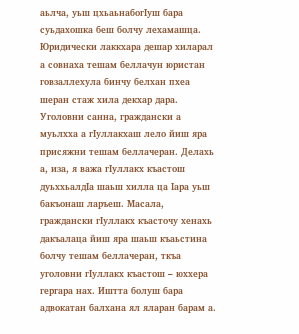аьлча, уьш цхьаьнабогIуш бара суьдахошка беш болчу лехамашца. Юридически лаккхара дешар хиларал а совнаха тешам беллачун юристан говзаллехула бинчу белхан пхеа шеран стаж хила декхар дара.
Уголовни санна, граждански а муьлхха а гIуллакхаш лело йиш яра присяжни тешам беллачеран. Делахь а, иза, я важа гIуллакх къастош дуьххьалдIа шаьш хилла ца Iара уьш бакъонаш ларъеш. Масала, граждански гIуллакх къасточу хенахь дакъалаца йиш яра шаьш къаьстина болчу тешам беллачеран, ткъа уголовни гIуллакх къастош – юххера гергара нах. Иштта болуш бара адвокатан балхана ял яларан барам а.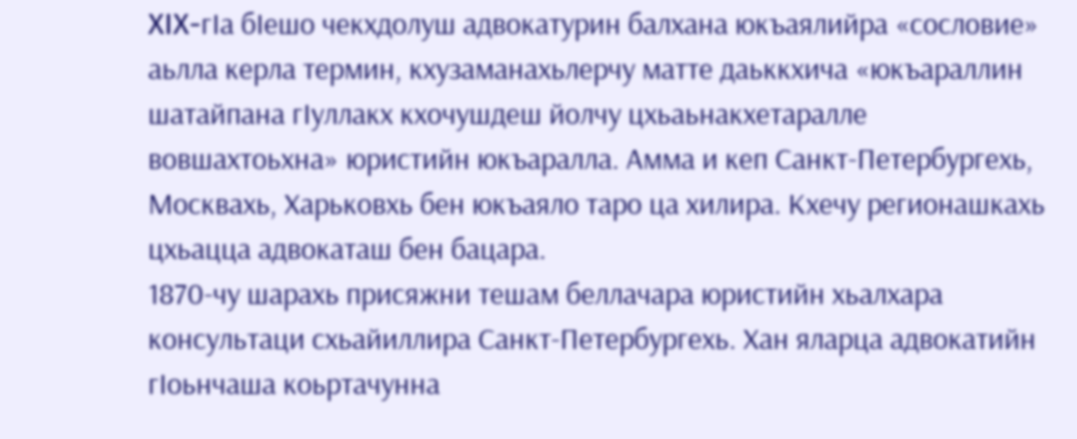XIX-гIа бIешо чекхдолуш адвокатурин балхана юкъаялийра «сословие» аьлла керла термин, кхузаманахьлерчу матте даьккхича «юкъараллин шатайпана гIуллакх кхочушдеш йолчу цхьаьнакхетаралле вовшахтоьхна» юристийн юкъаралла. Амма и кеп Санкт-Петербургехь, Москвахь, Харьковхь бен юкъаяло таро ца хилира. Кхечу регионашкахь цхьацца адвокаташ бен бацара.
1870-чу шарахь присяжни тешам беллачара юристийн хьалхара консультаци схьайиллира Санкт-Петербургехь. Хан яларца адвокатийн гIоьнчаша коьртачунна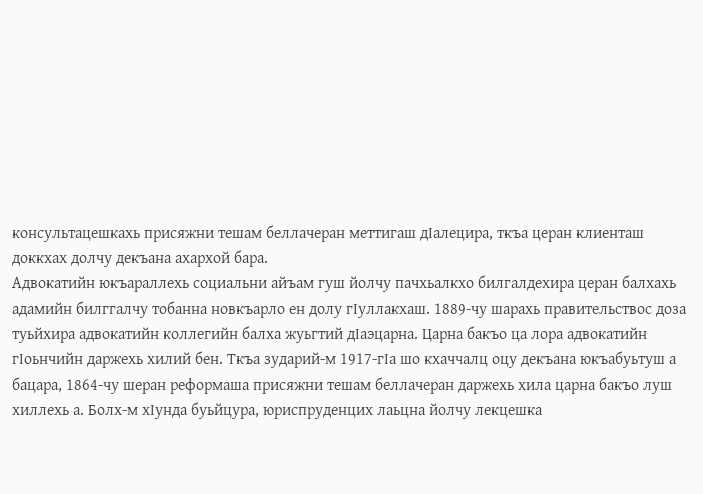консультацешкахь присяжни тешам беллачеран меттигаш дIалецира, ткъа церан клиенташ доккхах долчу декъана ахархой бара.
Адвокатийн юкъараллехь социальни айъам гуш йолчу пачхьалкхо билгалдехира церан балхахь адамийн билггалчу тобанна новкъарло ен долу гIуллакхаш. 1889-чу шарахь правительствос доза туьйхира адвокатийн коллегийн балха жуьгтий дIаэцарна. Царна бакъо ца лора адвокатийн гIоьнчийн даржехь хилий бен. Ткъа зударий-м 1917-гIа шо кхаччалц оцу декъана юкъабуьтуш а бацара, 1864-чу шеран реформаша присяжни тешам беллачеран даржехь хила царна бакъо луш хиллехь а. Болх-м хIунда буьйцура, юриспруденцих лаьцна йолчу лекцешка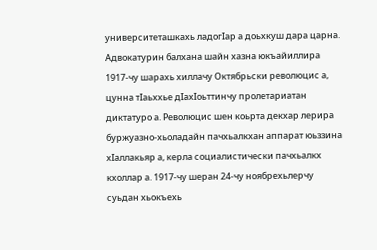университеташкахь ладогIар а доьхкуш дара царна.
Адвокатурин балхана шайн хазна юкъайиллира 1917-чу шарахь хиллачу Октябрьски революцис а, цунна тIаьххье дIахIоьттинчу пролетариатан диктатуро а. Революцис шен коьрта декхар лерира буржуазно-хьоладайн пачхьалкхан аппарат юьззина хIаллакьяр а, керла социалистически пачхьалкх кхоллар а. 1917-чу шеран 24-чу ноябрехьлерчу суьдан хьокъехь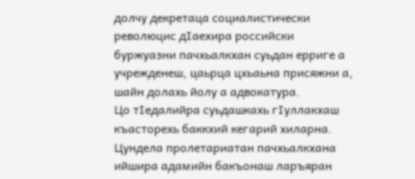долчу декретаца социалистически революцис дIаехира российски буржуазни пачхьалкхан суьдан ерриге а учрежденеш, цаьрца цхьаьна присяжни а, шайн долахь йолу а адвокатура.
Цо тIедалийра суьдашкахь гIуллакхаш къасторехь баккхий кегарий хиларна. Цундела пролетариатан пачхьалкхана ийшира адамийн бакъонаш ларъяран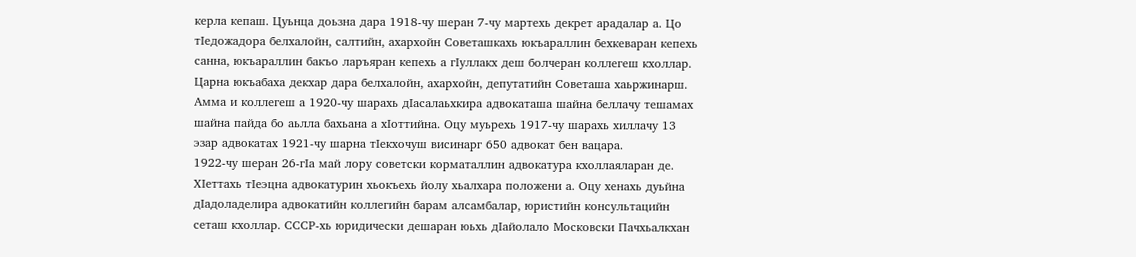керла кепаш. Цуьнца доьзна дара 1918-чу шеран 7-чу мартехь декрет арадалар а. Цо тIедожадора белхалойн, салтийн, ахархойн Советашкахь юкъараллин бехкеваран кепехь санна, юкъараллин бакъо ларъяран кепехь а гIуллакх деш болчеран коллегеш кхоллар. Царна юкъабаха декхар дара белхалойн, ахархойн, депутатийн Советаша хаьржинарш. Амма и коллегеш а 1920-чу шарахь дIасалаьхкира адвокаташа шайна беллачу тешамах шайна пайда бо аьлла бахьана а хIоттийна. Оцу муьрехь 1917-чу шарахь хиллачу 13 эзар адвокатах 1921-чу шарна тIекхочуш висинарг 650 адвокат бен вацара.
1922-чу шеран 26-гIа май лору советски корматаллин адвокатура кхоллаяларан де. ХIеттахь тIеэцна адвокатурин хьокъехь йолу хьалхара положени а. Оцу хенахь дуьйна дIадоладелира адвокатийн коллегийн барам алсамбалар, юристийн консультацийн сеташ кхоллар. СССР-хь юридически дешаран юьхь дIайолало Московски Пачхьалкхан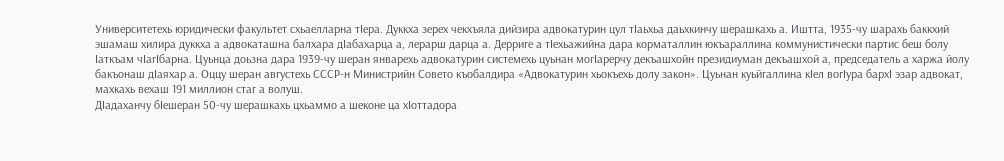Университетехь юридически факультет схьаелларна тIера. Дуккха зерех чекхъяла дийзира адвокатурин цул тIаьхьа даьхкинчу шерашкахь а. Иштта, 1935-чу шарахь баккхий эшамаш хилира дуккха а адвокаташна балхара дIабахарца а, лерарш дарца а. Дерриге а тIехьажийна дара корматаллин юкъараллина коммунистически партис беш болу Iаткъам чIагIбарна. Цуьнца доьзна дара 1939-чу шеран январехь адвокатурин системехь цуьнан могIарерчу декъашхойн президиуман декъашхой а, председатель а харжа йолу бакъонаш дIаяхар а. Оццу шеран августехь СССР-н Министрийн Совето къобалдира «Адвокатурин хьокъехь долу закон». Цуьнан куьйгаллина кIел вогIура бархI эзар адвокат, махкахь вехаш 191 миллион стаг а волуш.
ДIадаханчу бIешеран 50-чу шерашкахь цхьаммо а шеконе ца хIоттадора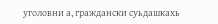уголовни а, граждански суьдашкахь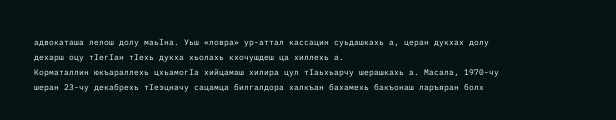адвокаташа лелош долу маьIна. Уьш «ловра» ур-аттал кассацин суьдашкахь а, церан дукхах долу дехарш оцу тIегIан тIехь дукха хьолахь кхочушдеш ца хиллехь а.
Корматаллин юкъараллехь цхьамогIа хийцамаш хилира цул тIаьхьарчу шерашкахь а. Масала, 1970-чу шеран 23-чу декабрехь тIеэцначу сацамца билгалдора халкъан бахамехь бакъонаш ларъяран болх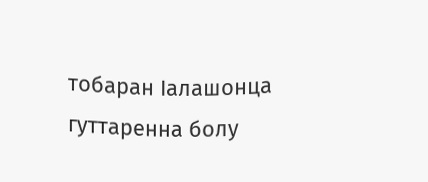тобаран Iалашонца гуттаренна болу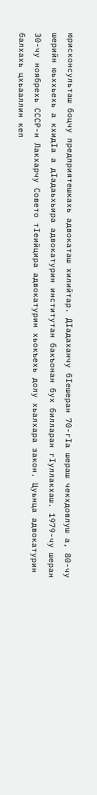юрисконсульташ боцчу предприятешкахь адвокаташ хилийтар. ДIадаханчу бIешеран 70-гIа шераш чекхдовлуш а, 80-чу шерийн юьххьехь а кхидIа а дIадаьхьира адвокатурин институтан бакъонан бух билларан гIуллакхаш. 1979-чу шеран 30-чу ноябрехь СССР-н Лакхарчу Совето тIеийцира адвокатурин хьокъехь долу хьалхара закон. Цуьнца адвокатурин балхахь цхьааллин кеп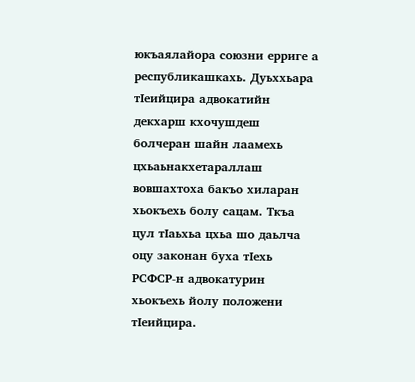юкъаялайора союзни ерриге а республикашкахь. Дуьххьара тIеийцира адвокатийн декхарш кхочушдеш болчеран шайн лаамехь цхьаьнакхетараллаш вовшахтоха бакъо хиларан хьокъехь болу сацам. Ткъа цул тIаьхьа цхьа шо даьлча оцу законан буха тIехь РСФСР-н адвокатурин хьокъехь йолу положени тIеийцира.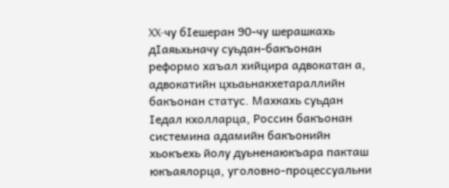XX-чу бIешеран 90-чу шерашкахь дIаяьхьначу суьдан-бакъонан реформо хаъал хийцира адвокатан а, адвокатийн цхьаьнакхетараллийн бакъонан статус. Махкахь суьдан Iедал кхолларца, Россин бакъонан системина адамийн бакъонийн хьокъехь йолу дуьненаюкъара пакташ юкъаялорца, уголовно-процессуальни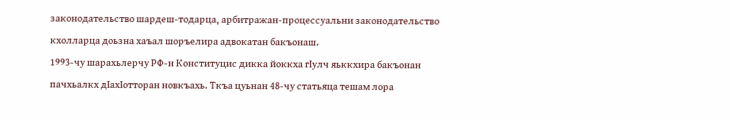законодательство шардеш-тодарца, арбитражан-процессуальни законодательство кхолларца доьзна хаъал шоръелира адвокатан бакъонаш.
1993-чу шарахьлерчу РФ-н Конституцис дикка йоккха гIулч яьккхира бакъонан пачхьалкх дIахIотторан новкъахь. Ткъа цуьнан 48-чу статьяца тешам лора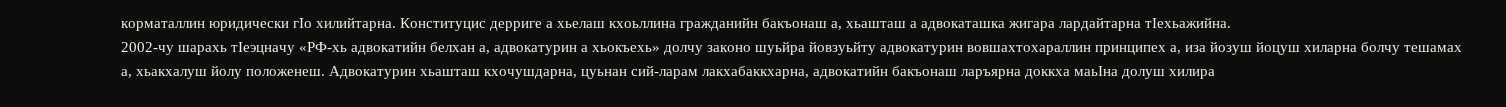корматаллин юридически гIо хилийтарна. Конституцис дерриге а хьелаш кхоьллина гражданийн бакъонаш а, хьашташ а адвокаташка жигара лардайтарна тIехьажийна.
2002-чу шарахь тIеэцначу «РФ-хь адвокатийн белхан а, адвокатурин а хьокъехь» долчу законо шуьйра йовзуьйту адвокатурин вовшахтохараллин принципех а, иза йозуш йоцуш хиларна болчу тешамах а, хьакхалуш йолу положенеш. Адвокатурин хьашташ кхочушдарна, цуьнан сий-ларам лакхабаккхарна, адвокатийн бакъонаш ларъярна доккха маьIна долуш хилира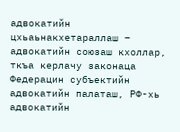адвокатийн цхьаьнакхетараллаш – адвокатийн союзаш кхоллар, ткъа керлачу законаца Федерацин субъектийн адвокатийн палаташ, РФ-хь адвокатийн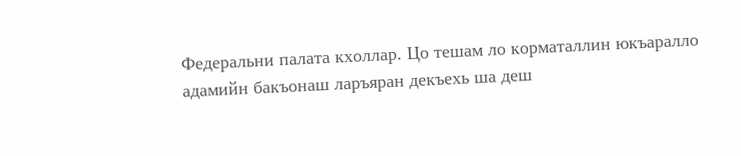Федеральни палата кхоллар. Цо тешам ло корматаллин юкъаралло адамийн бакъонаш ларъяран декъехь ша деш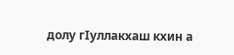долу гIуллакхаш кхин а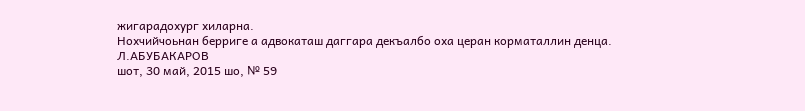жигарадохург хиларна.
Нохчийчоьнан берриге а адвокаташ даггара декъалбо оха церан корматаллин денца.
Л.АБУБАКАРОВ
шот, 30 май, 2015 шо, № 59